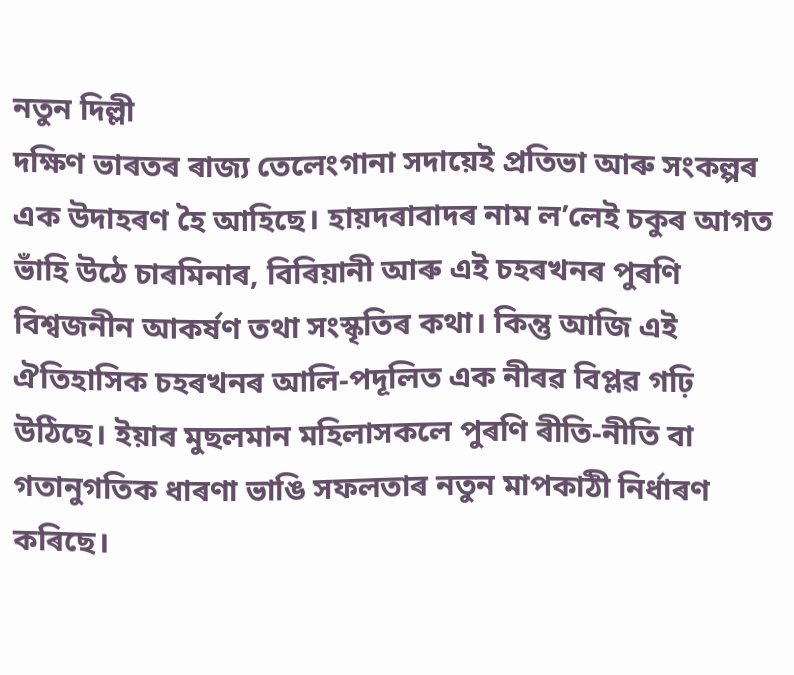নতুন দিল্লী
দক্ষিণ ভাৰতৰ ৰাজ্য তেলেংগানা সদায়েই প্ৰতিভা আৰু সংকল্পৰ এক উদাহৰণ হৈ আহিছে। হায়দৰাবাদৰ নাম ল’লেই চকুৰ আগত ভাঁহি উঠে চাৰমিনাৰ, বিৰিয়ানী আৰু এই চহৰখনৰ পুৰণি বিশ্বজনীন আকৰ্ষণ তথা সংস্কৃতিৰ কথা। কিন্তু আজি এই ঐতিহাসিক চহৰখনৰ আলি-পদূলিত এক নীৰৱ বিপ্লৱ গঢ়ি উঠিছে। ইয়াৰ মুছলমান মহিলাসকলে পুৰণি ৰীতি-নীতি বা গতানুগতিক ধাৰণা ভাঙি সফলতাৰ নতুন মাপকাঠী নিৰ্ধাৰণ কৰিছে।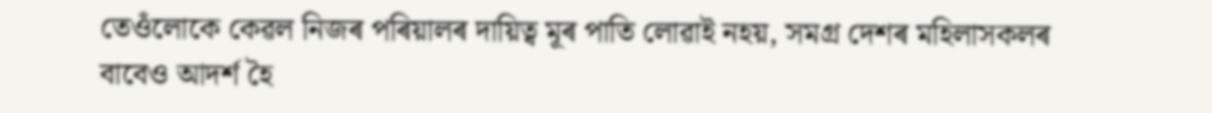তেওঁলোকে কেৱল নিজৰ পৰিয়ালৰ দায়িত্ব মূৰ পাতি লোৱাই নহয়, সমগ্ৰ দেশৰ মহিলাসকলৰ বাবেও আদৰ্শ হৈ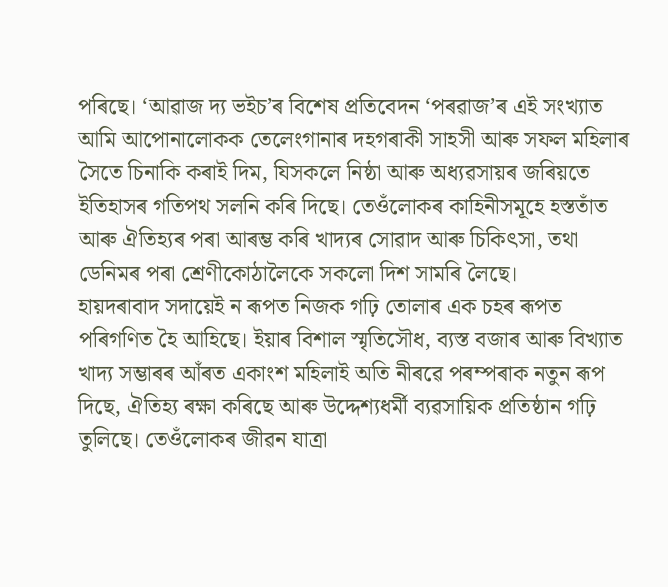পৰিছে। ‘আৱাজ দ্য ভইচ’ৰ বিশেষ প্ৰতিবেদন ‘পৰৱাজ’ৰ এই সংখ্যাত আমি আপোনালোকক তেলেংগানাৰ দহগৰাকী সাহসী আৰু সফল মহিলাৰ সৈতে চিনাকি কৰাই দিম, যিসকলে নিষ্ঠা আৰু অধ্যৱসায়ৰ জৰিয়তে ইতিহাসৰ গতিপথ সলনি কৰি দিছে। তেওঁলোকৰ কাহিনীসমূহে হস্ততাঁত আৰু ঐতিহ্যৰ পৰা আৰম্ভ কৰি খাদ্যৰ সোৱাদ আৰু চিকিৎসা, তথা ডেনিমৰ পৰা শ্ৰেণীকোঠালৈকে সকলো দিশ সামৰি লৈছে।
হায়দৰাবাদ সদায়েই ন ৰূপত নিজক গঢ়ি তোলাৰ এক চহৰ ৰূপত পৰিগণিত হৈ আহিছে। ইয়াৰ বিশাল স্মৃতিসৌধ, ব্যস্ত বজাৰ আৰু বিখ্যাত খাদ্য সম্ভাৰৰ আঁৰত একাংশ মহিলাই অতি নীৰৱে পৰম্পৰাক নতুন ৰূপ দিছে, ঐতিহ্য ৰক্ষা কৰিছে আৰু উদ্দেশ্যধৰ্মী ব্যৱসায়িক প্ৰতিষ্ঠান গঢ়ি তুলিছে। তেওঁলোকৰ জীৱন যাত্ৰা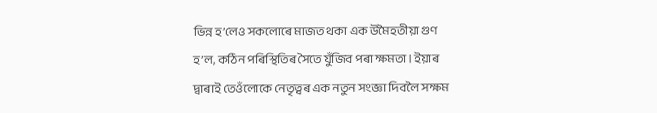ভিন্ন হ’লেও সকলোৰে মাজত থকা এক উমৈহতীয়া গুণ হ’ল, কঠিন পৰিস্থিতিৰ সৈতে যুঁজিব পৰা ক্ষমতা। ইয়াৰ দ্বাৰাই তেওঁলোকে নেতৃত্বৰ এক নতুন সংজ্ঞা দিবলৈ সক্ষম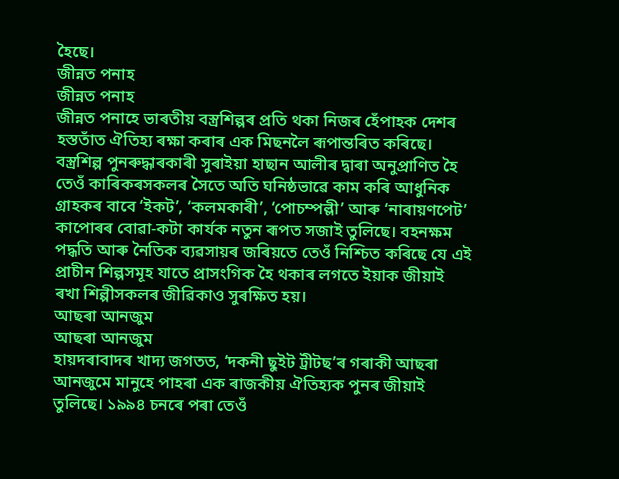হৈছে।
জীন্নত পনাহ
জীন্নত পনাহ
জীন্নত পনাহে ভাৰতীয় বস্ত্ৰশিল্পৰ প্ৰতি থকা নিজৰ হেঁপাহক দেশৰ হস্ততাঁত ঐতিহ্য ৰক্ষা কৰাৰ এক মিছনলৈ ৰূপান্তৰিত কৰিছে। বস্ত্ৰশিল্প পুনৰুদ্ধাৰকাৰী সুৰাইয়া হাছান আলীৰ দ্বাৰা অনুপ্ৰাণিত হৈ তেওঁ কাৰিকৰসকলৰ সৈতে অতি ঘনিষ্ঠভাৱে কাম কৰি আধুনিক গ্ৰাহকৰ বাবে ‘ইকট’, ‘কলমকাৰী’, ‘পোচম্পল্লী’ আৰু ‘নাৰায়ণপেট’ কাপোৰৰ বোৱা-কটা কাৰ্যক নতুন ৰূপত সজাই তুলিছে। বহনক্ষম পদ্ধতি আৰু নৈতিক ব্যৱসায়ৰ জৰিয়তে তেওঁ নিশ্চিত কৰিছে যে এই প্ৰাচীন শিল্পসমূহ যাতে প্ৰাসংগিক হৈ থকাৰ লগতে ইয়াক জীয়াই ৰখা শিল্পীসকলৰ জীৱিকাও সুৰক্ষিত হয়।
আছৰা আনজুম
আছৰা আনজুম
হায়দৰাবাদৰ খাদ্য জগতত, ‘দকনী ছুইট ট্ৰীটছ’ৰ গৰাকী আছৰা আনজুমে মানুহে পাহৰা এক ৰাজকীয় ঐতিহ্যক পুনৰ জীয়াই তুলিছে। ১৯৯৪ চনৰে পৰা তেওঁ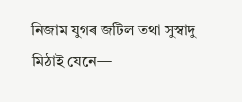নিজাম যুগৰ জটিল তথা সুস্বাদু মিঠাই যেনে—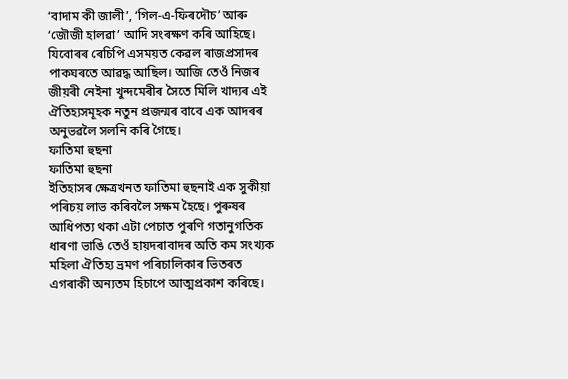‘বাদাম কী জালী’, ‘গিল-এ-ফিৰদৌচ’ আৰু ‘জৌজী হালৱা’ আদি সংৰক্ষণ কৰি আহিছে। যিবোৰৰ ৰেচিপি এসময়ত কেৱল ৰাজপ্ৰসাদৰ পাকঘৰতে আৱদ্ধ আছিল। আজি তেওঁ নিজৰ জীয়ৰী নেইনা খুন্দমেৰীৰ সৈতে মিলি খাদ্যৰ এই ঐতিহ্যসমূহক নতুন প্ৰজন্মৰ বাবে এক আদৰৰ অনুভৱলৈ সলনি কৰি গৈছে।
ফাতিমা হুছনা
ফাতিমা হুছনা
ইতিহাসৰ ক্ষেত্ৰখনত ফাতিমা হুছনাই এক সুকীয়া পৰিচয় লাভ কৰিবলৈ সক্ষম হৈছে। পুৰুষৰ আধিপত্য থকা এটা পেচাত পুৰণি গতানুগতিক ধাৰণা ভাঙি তেওঁ হায়দৰাবাদৰ অতি কম সংখ্যক মহিলা ঐতিহ্য ভ্ৰমণ পৰিচালিকাৰ ভিতৰত এগৰাকী অন্যতম হিচাপে আত্মপ্ৰকাশ কৰিছে।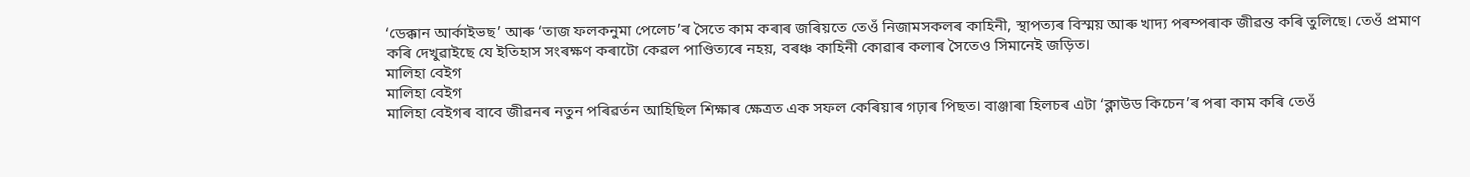‘ডেক্কান আৰ্কাইভছ’ আৰু ‘তাজ ফলকনুমা পেলেচ’ৰ সৈতে কাম কৰাৰ জৰিয়তে তেওঁ নিজামসকলৰ কাহিনী, স্থাপত্যৰ বিস্ময় আৰু খাদ্য পৰম্পৰাক জীৱন্ত কৰি তুলিছে। তেওঁ প্ৰমাণ কৰি দেখুৱাইছে যে ইতিহাস সংৰক্ষণ কৰাটো কেৱল পাণ্ডিত্যৰে নহয়, বৰঞ্চ কাহিনী কোৱাৰ কলাৰ সৈতেও সিমানেই জড়িত।
মালিহা বেইগ
মালিহা বেইগ
মালিহা বেইগৰ বাবে জীৱনৰ নতুন পৰিৱৰ্তন আহিছিল শিক্ষাৰ ক্ষেত্ৰত এক সফল কেৰিয়াৰ গঢ়াৰ পিছত। বাঞ্জাৰা হিলচৰ এটা ‘ক্লাউড কিচেন’ৰ পৰা কাম কৰি তেওঁ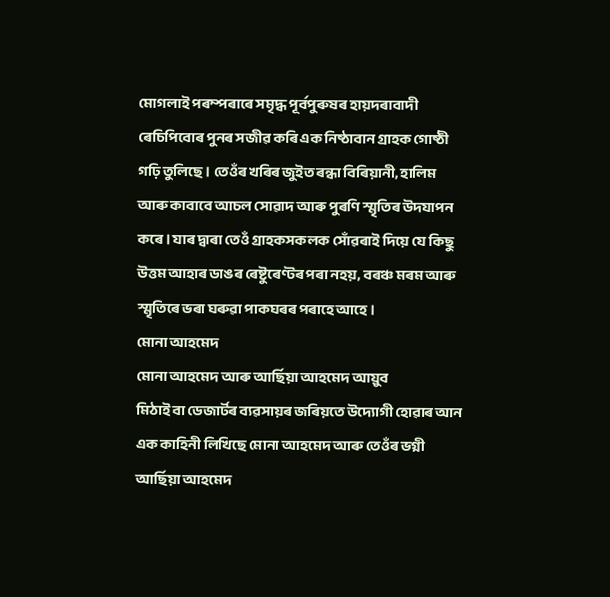মোগলাই পৰম্পৰাৰে সমৃদ্ধ পূৰ্বপুৰুষৰ হায়দৰাবাদী ৰেচিপিবোৰ পুনৰ সজীৱ কৰি এক নিষ্ঠাবান গ্ৰাহক গোষ্ঠী গঢ়ি তুলিছে। তেওঁৰ খৰিৰ জুইত ৰন্ধা বিৰিয়ানী, হালিম আৰু কাবাবে আচল সোৱাদ আৰু পুৰণি স্মৃতিৰ উদযাপন কৰে। যাৰ দ্বাৰা তেওঁ গ্ৰাহকসকলক সোঁৱৰাই দিয়ে যে কিছু উত্তম আহাৰ ডাঙৰ ৰেষ্টুৰেণ্টৰ পৰা নহয়, বৰঞ্চ মৰম আৰু স্মৃতিৰে ভৰা ঘৰুৱা পাকঘৰৰ পৰাহে আহে।
মোনা আহমেদ
মোনা আহমেদ আৰু আৰ্ছিয়া আহমেদ আয়ুব
মিঠাই বা ডেজাৰ্টৰ ব্যৱসায়ৰ জৰিয়তে উদ্যোগী হোৱাৰ আন এক কাহিনী লিখিছে মোনা আহমেদ আৰু তেওঁৰ ভগ্নী আৰ্ছিয়া আহমেদ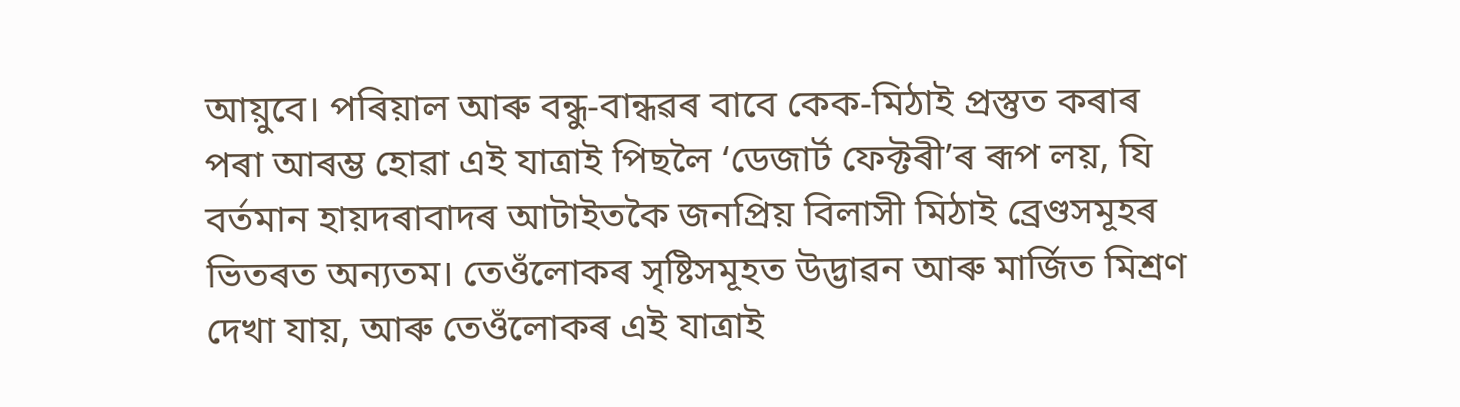আয়ুবে। পৰিয়াল আৰু বন্ধু-বান্ধৱৰ বাবে কেক-মিঠাই প্ৰস্তুত কৰাৰ পৰা আৰম্ভ হোৱা এই যাত্ৰাই পিছলৈ ‘ডেজাৰ্ট ফেক্টৰী’ৰ ৰূপ লয়, যি বৰ্তমান হায়দৰাবাদৰ আটাইতকৈ জনপ্ৰিয় বিলাসী মিঠাই ব্ৰেণ্ডসমূহৰ ভিতৰত অন্যতম। তেওঁলোকৰ সৃষ্টিসমূহত উদ্ভাৱন আৰু মাৰ্জিত মিশ্ৰণ দেখা যায়, আৰু তেওঁলোকৰ এই যাত্ৰাই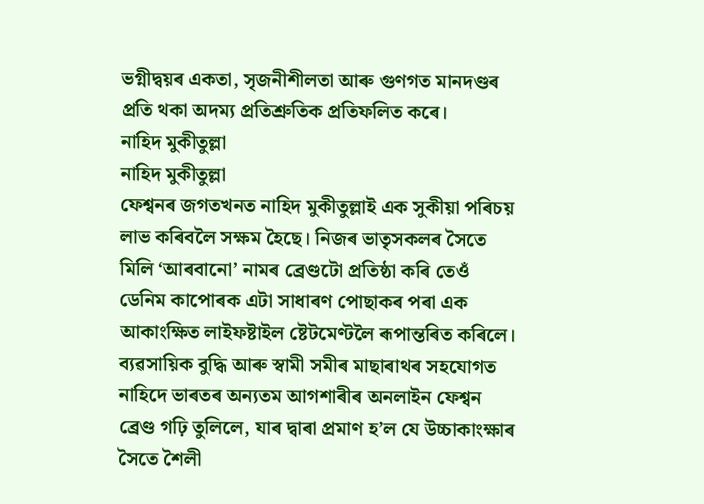ভগ্নীদ্বয়ৰ একতা, সৃজনীশীলতা আৰু গুণগত মানদণ্ডৰ প্ৰতি থকা অদম্য প্ৰতিশ্ৰুতিক প্ৰতিফলিত কৰে।
নাহিদ মুকীতুল্লা
নাহিদ মুকীতুল্লা
ফেশ্বনৰ জগতখনত নাহিদ মুকীতুল্লাই এক সুকীয়া পৰিচয় লাভ কৰিবলৈ সক্ষম হৈছে। নিজৰ ভাতৃসকলৰ সৈতে মিলি ‘আৰবানো’ নামৰ ব্ৰেণ্ডটো প্ৰতিষ্ঠা কৰি তেওঁ ডেনিম কাপোৰক এটা সাধাৰণ পোছাকৰ পৰা এক আকাংক্ষিত লাইফষ্টাইল ষ্টেটমেণ্টলৈ ৰূপান্তৰিত কৰিলে। ব্যৱসায়িক বুদ্ধি আৰু স্বামী সমীৰ মাছাৰাথৰ সহযোগত নাহিদে ভাৰতৰ অন্যতম আগশাৰীৰ অনলাইন ফেশ্বন ব্ৰেণ্ড গঢ়ি তুলিলে, যাৰ দ্বাৰা প্ৰমাণ হ’ল যে উচ্চাকাংক্ষাৰ সৈতে শৈলী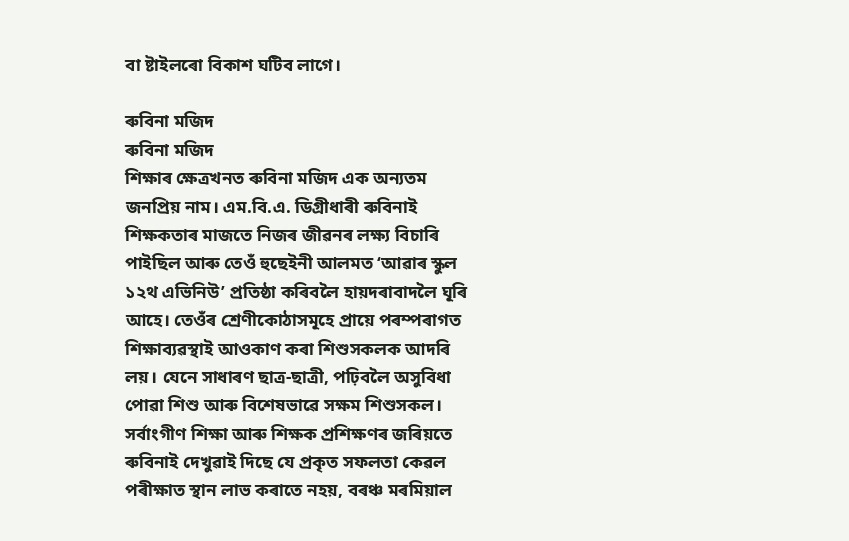বা ষ্টাইলৰো বিকাশ ঘটিব লাগে।

ৰুবিনা মজিদ
ৰুবিনা মজিদ
শিক্ষাৰ ক্ষেত্ৰখনত ৰুবিনা মজিদ এক অন্যতম জনপ্ৰিয় নাম। এম.বি.এ. ডিগ্ৰীধাৰী ৰুবিনাই শিক্ষকতাৰ মাজতে নিজৰ জীৱনৰ লক্ষ্য বিচাৰি পাইছিল আৰু তেওঁ হুছেইনী আলমত ‘আৱাৰ স্কুল ১২থ এভিনিউ’ প্ৰতিষ্ঠা কৰিবলৈ হায়দৰাবাদলৈ ঘূৰি আহে। তেওঁৰ শ্ৰেণীকোঠাসমূহে প্ৰায়ে পৰম্পৰাগত শিক্ষাব্যৱস্থাই আওকাণ কৰা শিশুসকলক আদৰি লয়। যেনে সাধাৰণ ছাত্ৰ-ছাত্ৰী, পঢ়িবলৈ অসুবিধা পোৱা শিশু আৰু বিশেষভাৱে সক্ষম শিশুসকল। সৰ্বাংগীণ শিক্ষা আৰু শিক্ষক প্ৰশিক্ষণৰ জৰিয়তে ৰুবিনাই দেখুৱাই দিছে যে প্ৰকৃত সফলতা কেৱল পৰীক্ষাত স্থান লাভ কৰাতে নহয়, বৰঞ্চ মৰমিয়াল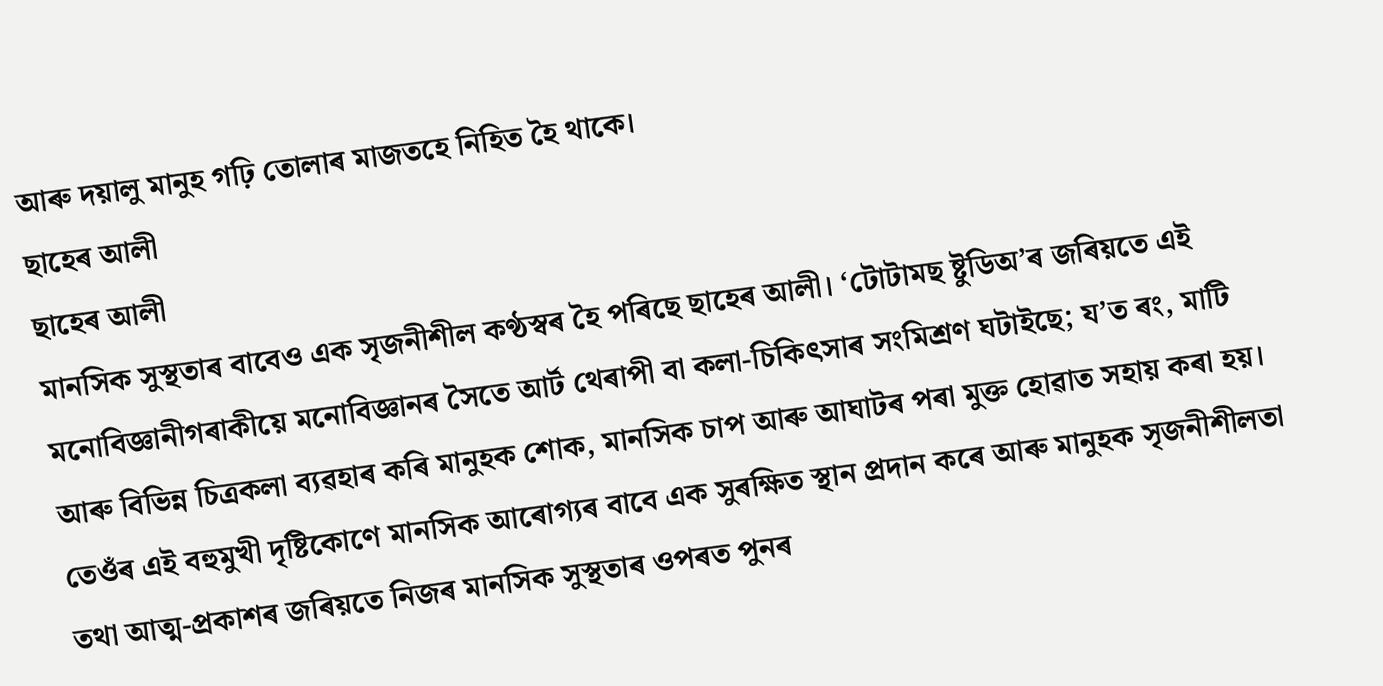আৰু দয়ালু মানুহ গঢ়ি তোলাৰ মাজতহে নিহিত হৈ থাকে।
ছাহেৰ আলী
ছাহেৰ আলী
মানসিক সুস্থতাৰ বাবেও এক সৃজনীশীল কণ্ঠস্বৰ হৈ পৰিছে ছাহেৰ আলী। ‘টোটামছ ষ্টুডিঅ’ৰ জৰিয়তে এই মনোবিজ্ঞানীগৰাকীয়ে মনোবিজ্ঞানৰ সৈতে আৰ্ট থেৰাপী বা কলা-চিকিৎসাৰ সংমিশ্ৰণ ঘটাইছে; য’ত ৰং, মাটি আৰু বিভিন্ন চিত্ৰকলা ব্যৱহাৰ কৰি মানুহক শোক, মানসিক চাপ আৰু আঘাটৰ পৰা মুক্ত হোৱাত সহায় কৰা হয়। তেওঁৰ এই বহুমুখী দৃষ্টিকোণে মানসিক আৰোগ্যৰ বাবে এক সুৰক্ষিত স্থান প্ৰদান কৰে আৰু মানুহক সৃজনীশীলতা তথা আত্ম-প্ৰকাশৰ জৰিয়তে নিজৰ মানসিক সুস্থতাৰ ওপৰত পুনৰ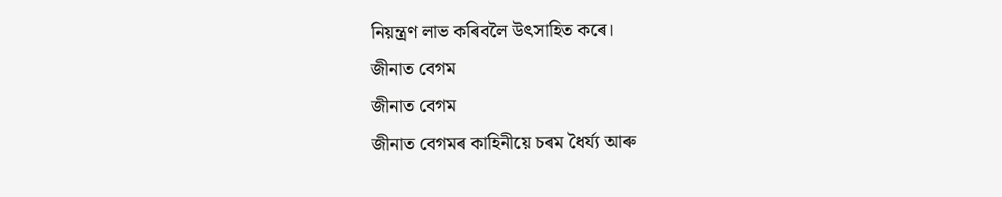নিয়ন্ত্ৰণ লাভ কৰিবলৈ উৎসাহিত কৰে।
জীনাত বেগম
জীনাত বেগম
জীনাত বেগমৰ কাহিনীয়ে চৰম ধৈৰ্য্য আৰু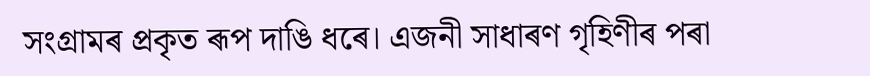সংগ্ৰামৰ প্ৰকৃত ৰূপ দাঙি ধৰে। এজনী সাধাৰণ গৃহিণীৰ পৰা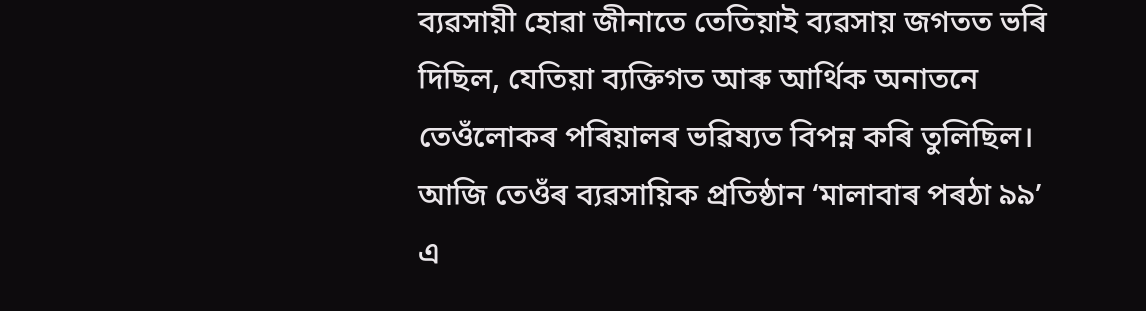ব্যৱসায়ী হোৱা জীনাতে তেতিয়াই ব্যৱসায় জগতত ভৰি দিছিল, যেতিয়া ব্যক্তিগত আৰু আৰ্থিক অনাতনে তেওঁলোকৰ পৰিয়ালৰ ভৱিষ্যত বিপন্ন কৰি তুলিছিল। আজি তেওঁৰ ব্যৱসায়িক প্ৰতিষ্ঠান ‘মালাবাৰ পৰঠা ৯৯’ এ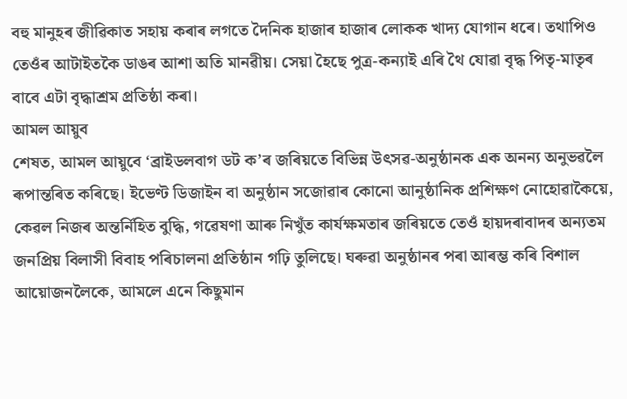বহু মানুহৰ জীৱিকাত সহায় কৰাৰ লগতে দৈনিক হাজাৰ হাজাৰ লোকক খাদ্য যোগান ধৰে। তথাপিও তেওঁৰ আটাইতকৈ ডাঙৰ আশা অতি মানৱীয়। সেয়া হৈছে পুত্ৰ-কন্যাই এৰি থৈ যোৱা বৃদ্ধ পিতৃ-মাতৃৰ বাবে এটা বৃদ্ধাশ্ৰম প্ৰতিষ্ঠা কৰা।
আমল আয়ুব
শেষত, আমল আয়ুবে ‘ব্ৰাইডলবাগ ডট ক’ৰ জৰিয়তে বিভিন্ন উৎসৱ-অনুষ্ঠানক এক অনন্য অনুভৱলৈ ৰূপান্তৰিত কৰিছে। ইভেণ্ট ডিজাইন বা অনুষ্ঠান সজোৱাৰ কোনো আনুষ্ঠানিক প্ৰশিক্ষণ নোহোৱাকৈয়ে, কেৱল নিজৰ অন্তৰ্নিহিত বুদ্ধি, গৱেষণা আৰু নিখুঁত কাৰ্যক্ষমতাৰ জৰিয়তে তেওঁ হায়দৰাবাদৰ অন্যতম জনপ্ৰিয় বিলাসী বিবাহ পৰিচালনা প্ৰতিষ্ঠান গঢ়ি তুলিছে। ঘৰুৱা অনুষ্ঠানৰ পৰা আৰম্ভ কৰি বিশাল আয়োজনলৈকে, আমলে এনে কিছুমান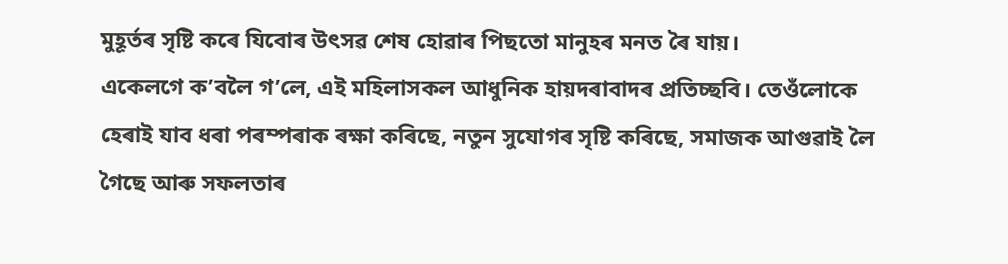মুহূৰ্তৰ সৃষ্টি কৰে যিবোৰ উৎসৱ শেষ হোৱাৰ পিছতো মানুহৰ মনত ৰৈ যায়।
একেলগে ক’বলৈ গ’লে, এই মহিলাসকল আধুনিক হায়দৰাবাদৰ প্ৰতিচ্ছবি। তেওঁলোকে হেৰাই যাব ধৰা পৰম্পৰাক ৰক্ষা কৰিছে, নতুন সুযোগৰ সৃষ্টি কৰিছে, সমাজক আগুৱাই লৈ গৈছে আৰু সফলতাৰ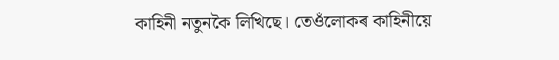কাহিনী নতুনকৈ লিখিছে। তেওঁলোকৰ কাহিনীয়ে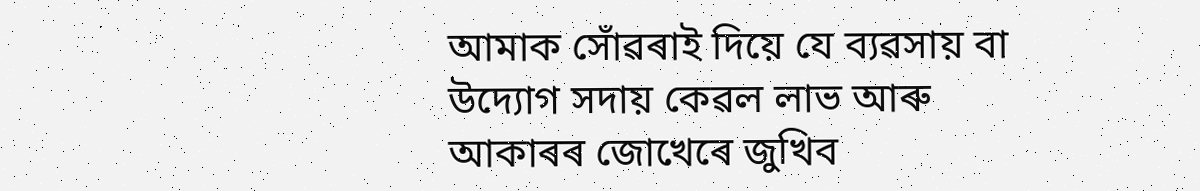আমাক সোঁৱৰাই দিয়ে যে ব্যৱসায় বা উদ্যোগ সদায় কেৱল লাভ আৰু আকাৰৰ জোখেৰে জুখিব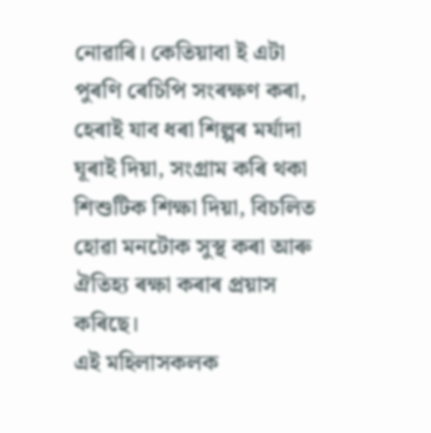নোৱাৰি। কেতিয়াবা ই এটা পুৰণি ৰেচিপি সংৰক্ষণ কৰা, হেৰাই যাব ধৰা শিল্পৰ মৰ্যাদা ঘূৰাই দিয়া, সংগ্ৰাম কৰি থকা শিশুটিক শিক্ষা দিয়া, বিচলিত হোৱা মনটোক সুস্থ কৰা আৰু ঐতিহ্য ৰক্ষা কৰাৰ প্ৰয়াস কৰিছে।
এই মহিলাসকলক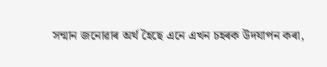সন্মান জনোৱাৰ অৰ্থ হৈছে এনে এখন চহৰক উদযাপন কৰা,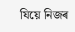যিয়ে নিজৰ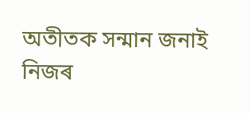অতীতক সন্মান জনাই নিজৰ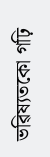ভৱিষ্যতকো গঢ়ি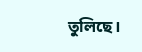তুলিছে।